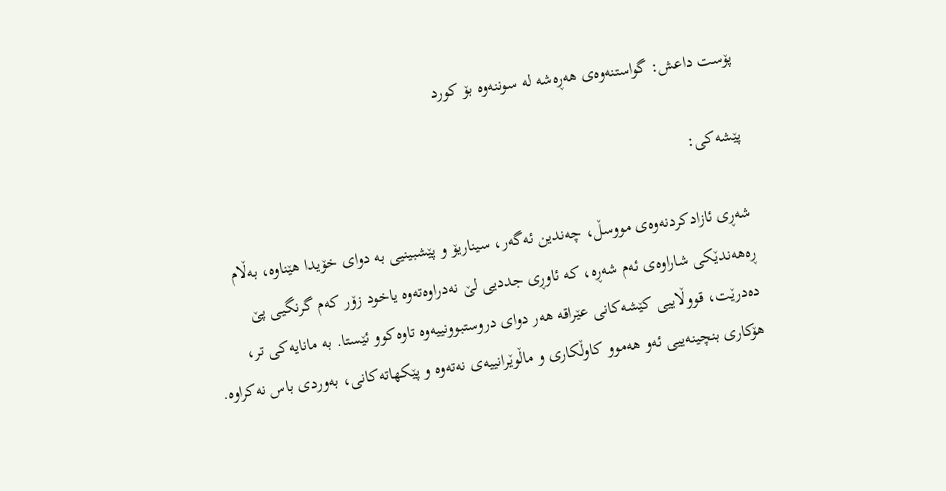پۆست داعش: گواستنه‌وه‌ی هه‌ڕه‌شه‌ له‌ سوننه‌وه‌ بۆ كورد

پێشه‌كی:

شه‌ڕی ئازادكردنه‌وه‌ی مووسڵ، چه‌ندین ئه‌گه‌ر‌، سیناریۆ و پێشبینیی به‌ دوای خۆیدا هێناوه، به‌ڵام ڕه‌هه‌ندێكی شاراوه‌ی ئه‌م شه‌ڕه‌،‌ كه‌ ئاوڕی جددیی لێ نه‌دراوه‌ته‌وه‌ یاخود زۆر كه‌م ‌گرنگیی پێ ده‌درێت، قووڵاییی كێشه‌كانی عێراقه هه‌ر‌ دوای دروستبوونییه‌وه تاوه‌كوو ئێستا‌. به ‌مانایه‌كی تر، هۆكاری بنچینه‌ییی ئه‌و هه‌موو كاوڵكاری و ماڵوێرانییه‌ی نه‌ته‌وه‌ و پێكهاته‌كانی، به‌وردی باس نه‌كراوه‌.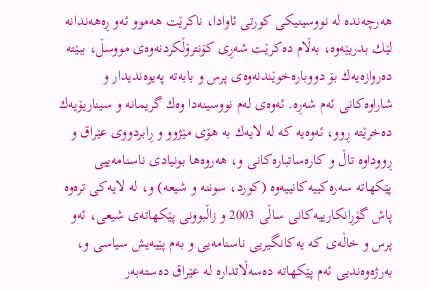هه‌رچه‌نده‌ له‌ نووسینیكی كورتی ئاوادا، ناكرێت هه‌موو ئه‌و ڕه‌هه‌ندانه‌ لێك بدریێه‌وه‌، به‌ڵام ده‌كرێت شه‌ڕی كۆنترۆڵكردنه‌وه‌ی مووسڵ، ببێته‌ ده‌روازه‌یه‌ك بۆ دووباره‌خوێندنه‌وه‌ی پرس و بابه‌ته‌ په‌یوه‌ندیدار و شاراوه‌كانی ئه‌م شه‌ڕه‌‌. ئه‌وه‌ی له‌م نووسینه‌دا وه‌ك گریمانه‌ و سیناریۆیه‌ك ده‌خرێته‌ ڕوو، ئه‌وه‌یه‌ كه‌ له ‌لایه‌ك به ‌هۆی مێژوو و ڕابردووی عێراق و ڕووداوه‌ تاڵ و كاره‌ساتباره‌كانی و، هه‌روه‌ها بونیادی ناسنامه‌ییی پێكهاته‌ سه‌ره‌كییه‌كانییه‌وه‌ (كورد، سوننه‌ و شیعه‌) و، له ‌لایه‌كی تره‌وه‌ پاش گۆڕانكارییه‌كانی ساڵی 2003 و زاڵبوونی پێكهاته‌ی شیعی، ئه‌و پرس و خاڵه‌ی كه‌ یه‌كانگیریی ناسنامه‌یی و به‌م پێیه‌یش سیاسی و، به‌رژه‌وه‌ندیی ئه‌م پێكهاته‌ ده‌سه‌ڵاتداره‌ له‌ عێراق ده‌سته‌به‌ر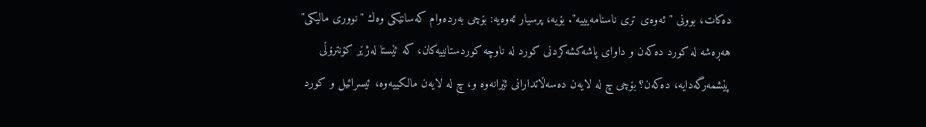ده‌كات، بوونی "ئه‌وه‌ی تری ناسنامه‌یییه‌". بۆیه‌، پرسیار ئه‌وه‌یه‌: بۆچی به‌رده‌وام كه‌سانێكی وه‌ك "نووری مالیكی" هه‌ڕه‌شه‌ له‌ كورد ده‌كه‌ن و داوای پاشه‌كشه‌كردنی كورد له‌ ناوچه‌ كوردستانییه‌كان، كه‌ ئێستا له‌ژێر كۆنترۆڵی پێشمه‌رگه‌دایه،‌ ده‌كه‌ن؟ بۆچی چ له ‌لایه‌ن ده‌سه‌ڵاتدارانی ئێرانه‌وه‌ و، چ له ‌لایه‌ن مالكییه‌وه، ئیسرائیل و كورد‌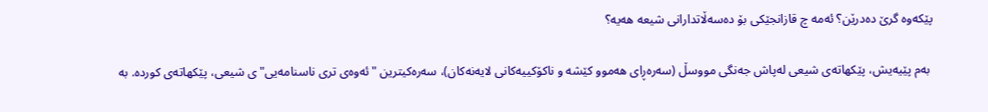پێكه‌وه‌ گرێ ده‌درێن؟ ئه‌مه‌ چ قازانجێكی بۆ ده‌سه‌ڵاتدارانی شیعه‌ هه‌یه‌؟

 به‌م پێیه‌یش، پێكهاته‌ی شیعی له‌پاش جه‌نگی مووسڵ (سه‌ره‌ڕای هه‌موو كێشه‌ و ناكۆكییه‌كانی لایه‌نه‌كان)، سه‌ره‌كیترین "ئه‌وه‌ی تری ناسنامه‌یی"ی شیعی، پێكهاته‌ی كورده‌. به‌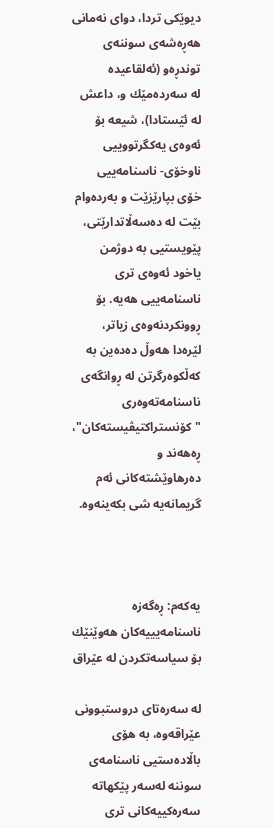دیوێكی تردا، دوای نه‌مانی هه‌ڕه‌شه‌ی سوننه‌ی توندڕه‌و ‌(ئه‌لقاعیده‌ له ‌سه‌رده‌مێك و، داعش له ‌ئێستادا)، شیعه‌ بۆ ئه‌وه‌ی یه‌كگرتووییی ناوخۆی- ناسنامه‌ییی خۆی بپارێزێت و به‌رده‌وام بێت له‌ ده‌سه‌ڵاتدارێتی، پێویستیی به‌ دوژمن یاخود ئه‌وه‌ی تری ناسنامه‌ییی هه‌یه‌. بۆ ڕوونكردنه‌وه‌ی زیاتر‌، لێره‌دا هه‌وڵ ده‌ده‌ین به‌ كه‌ڵكوه‌رگرتن له‌ ڕوانگه‌ی ناسنامه‌ته‌وه‌ری "كۆنستراكتیڤیسته‌كان"، ڕه‌هه‌ند و ده‌رهاوێشته‌كانی ئه‌م گریمانه‌یه‌ شی بكه‌ینه‌وه‌.



یه‌كه‌م: ڕه‌گه‌زه‌ ناسنامه‌یییه‌كان هه‌وێنێك بۆ سیاسه‌تكردن له ‌عێراق

له ‌سه‌ره‌تای دروستبوونی عێراقه‌وه،‌ به ‌هۆی باڵاده‌ستیی ناسنامه‌ی سوننه‌ له‌سه‌ر پێكهاته‌ سه‌ره‌كییه‌كانی تری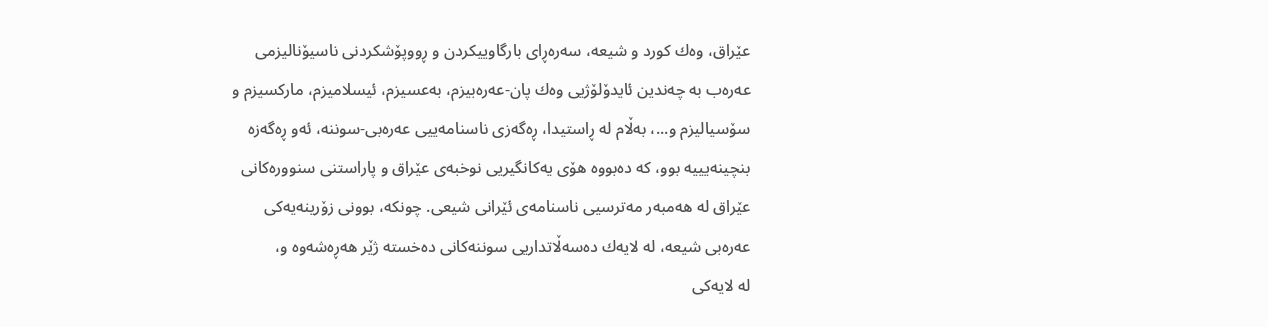عێراق، وه‌ك كورد و شیعه‌، سه‌ره‌ڕای بارگاوییكردن و ڕووپۆشكردنی ناسیۆنالیزمی عه‌ره‌ب به‌ چه‌ندین ئایدۆلۆژیی وه‌ك پان-عه‌ره‌بیزم، به‌عسیزم، ئیسلامیزم، ماركسیزم و سۆسیالیزم و...، به‌ڵام له ‌ڕاستیدا، ڕه‌گه‌زی ناسنامه‌ییی عه‌ره‌بی-سوننه‌، ئه‌و ڕه‌گه‌زه‌ بنچینه‌یییه‌ بوو، كه‌ ده‌بووه‌ هۆی یه‌كانگیریی نوخبه‌ی عێراق و پاراستنی سنوو‌ره‌كانی عێراق له ‌هه‌مبه‌ر مه‌ترسیی ناسنامه‌ی‌ ئێرانی شیعی. چونكه‌، بوونی زۆرینه‌یه‌كی عه‌ره‌بی شیعه،‌ له ‌لایه‌ك ده‌سه‌ڵاتداریی سوننه‌كانی ده‌خسته‌ ژێر هه‌ڕه‌شه‌وه‌ و، له ‌لایه‌كی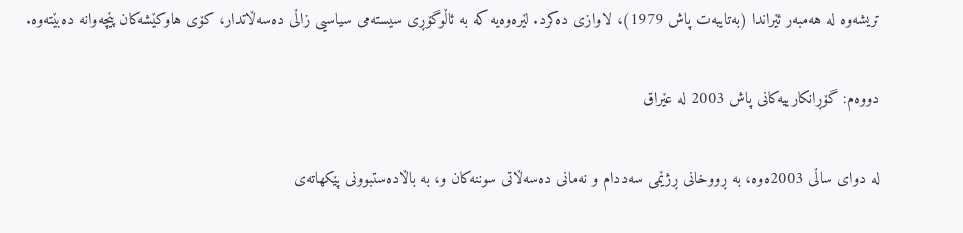تریشه‌وه‌ له ‌هه‌مبه‌ر ئێراندا (به‌تایبه‌ت پاش 1979)، لاوازی ده‌كرد. لێره‌وه‌یه‌ كه‌ به‌ ئاڵوگۆڕی سیسته‌می سیاسیی زاڵی ده‌سه‌ڵا‌تدار، كۆی هاوكێشه‌كان پێچه‌وانه‌ ده‌بێته‌وه‌.

دووه‌م: گۆڕانكارییه‌كانی پاش 2003 له ‌عێراق

له‌ دوای ساڵی 2003ه‌وه‌، به‌ ڕووخانی ڕژێمی سه‌ددام و نه‌مانی ده‌سه‌ڵاتی سوننه‌كان و، به ‌باڵاده‌ستبوونی پێكهاته‌ی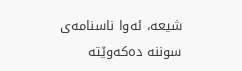شیعه،‌ ئه‌وا‌ ناسنامه‌ی سوننه‌ ده‌كه‌وێته‌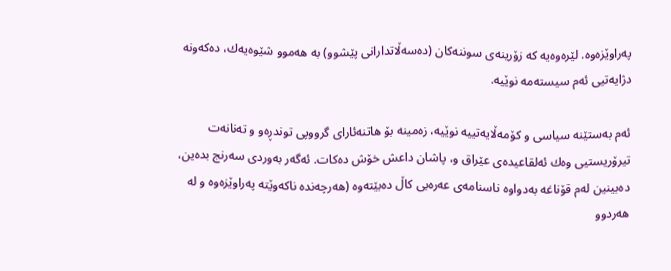په‌راوێزه‌وه‌. لێره‌وه‌یه‌ كه‌ زۆرینه‌ی سوننه‌كان (ده‌سه‌ڵاتدارانی پێشوو) به‌ هه‌موو شێوه‌یه‌ك، ده‌كه‌ونه‌ دژایه‌تیی ئه‌م سیسته‌مه‌ نوێیه‌.

ئه‌م به‌ستێنه سیاسی و كۆمه‌ڵایه‌تییه‌ نوێیه‌،‌ زه‌مینه‌ بۆ هاتنه‌ئارای گرووپی توندڕه‌و‌ و ته‌نانه‌ت تیرۆریستیی وه‌ك ئه‌لقاعیده‌ی عێراق و، پاشان داعش خۆش ده‌كات. ئه‌گه‌ر به‌وردی سه‌ر‌نج بده‌ین، ده‌بینین له‌م قۆناغه‌ به‌دواوه‌ ناسنامه‌ی عه‌ره‌بی كاڵ ده‌بێته‌وه (هه‌رچه‌نده‌ ناكه‌وێته‌ په‌راوێزه‌وه‌ و له‌ هه‌ردوو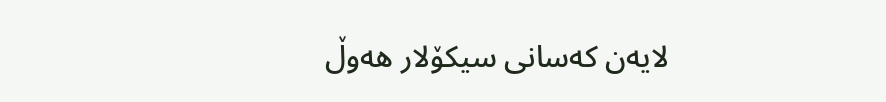لایه‌ن كه‌سانی سیكۆلار هه‌وڵ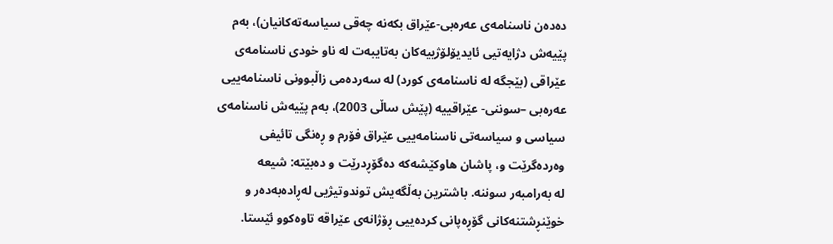ده‌ده‌ن ناسنامه‌ی عه‌ره‌بی-عێراق‌ بكه‌نه‌ چه‌قی سیاسه‌ته‌كانیان)، به‌م پێیه‌ش دژایه‌تیی ئایدیۆلۆژییه‌كان به‌تایبه‌ت له‌ ناو خودی ناسنامه‌ی عێراقی (بێجگه‌ له ناسنامه‌ی‌ كورد) له ‌سه‌رده‌می زاڵبوونی ناسنامه‌ییی عه‌ره‌بی –سوننی- عێراقییه ‌(پێش ساڵی 2003)، به‌م پێیه‌ش ناسنامه‌ی سیاسی و سیاسه‌تی ناسنامه‌ییی عێراق فۆرم و ڕه‌نگی تائیفی وه‌رده‌گرێت‌ و، پاشان هاوكێشه‌كه‌ ده‌گۆڕدرێت و ده‌بێته‌: شیعه‌ له ‌به‌رامبه‌ر سوننه‌. باشترین به‌ڵگه‌یش توندوتیژیی له‌ڕاده‌به‌ده‌ر و خوێنڕشتنه‌كانی گۆڕه‌پانی كرده‌ییی ڕۆژانه‌ی عێراقه‌ تاوه‌كوو ئێستا.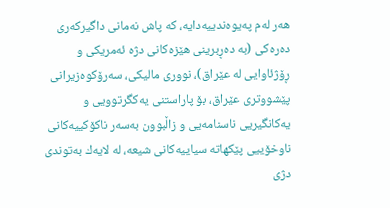هه‌ر له‌م په‌یوه‌ندییه‌دایه،‌ كه‌ پاش نه‌مانی داگیركه‌ری ده‌ره‌كی (به‌ ده‌ڕبرینی هێزه‌كانی دژه‌ ئه‌مریكی و ڕۆژئاوایی له‌ عێراق)، نووری مالیكی، سه‌رۆكوه‌زیرانی پێشووتری عێراق، بۆ پاراستنی یه‌كگرتوویی و یه‌كانگیریی ناسنامه‌یی و زاڵبوون به‌سه‌ر ناكۆكییه‌كانی ناوخۆییی پێكهاته‌ سیاییه‌كانی شیعه‌، له ‌لایه‌ك به‌توندی دژی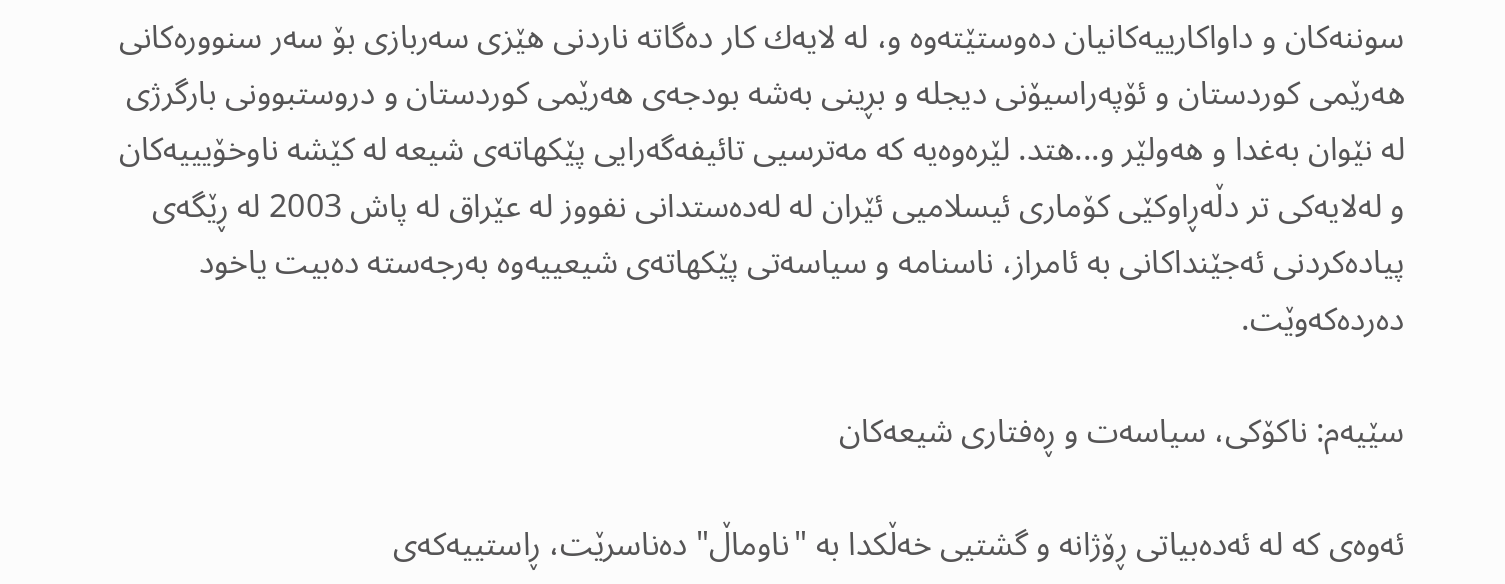سوننه‌كان و داواكارییه‌كانیان ده‌وستێته‌وه‌ و، له ‌لایه‌ك كار ده‌گاته‌ ناردنی هێزی سه‌ربازی بۆ سه‌ر سنووره‌كانی هه‌رێمی كوردستان و ئۆپه‌راسیۆنی دیجله‌ و بڕینی به‌شه‌ بودجه‌ی هه‌رێمی كوردستان و دروستبوونی بارگرژی له ‌نێوان به‌غدا و هه‌ولێر و...هتد. لێره‌وه‌یه‌ كه‌ مه‌ترسیی تائیفه‌گه‌رایی پێكهاته‌ی شیعه‌ له‌ كێشه‌ ناوخۆیییه‌كان و له‌لایه‌كی تر دڵه‌ڕاوكێی كۆماری ئیسلامیی ئێران له‌ له‌ده‌ستدانی نفووز له‌ عێراق له ‌پاش 2003 له ‌ڕێگه‌ی پیاده‌كردنی ئه‌جێنداكانی به‌ ئامراز، ناسنامه‌ و سیاسه‌تی پێكهاته‌ی شیعییه‌وه‌ به‌رجه‌سته‌ ده‌بیت یاخود ده‌رده‌كه‌وێت.

سێیه‌م: ناكۆكی، سیاسه‌ت و ڕه‌فتاری شیعه‌كان

ئه‌وه‌ی كه‌ له‌ ئه‌ده‌بیاتی ڕۆژانه‌ و گشتیی خه‌ڵكدا به‌ "ناوماڵ" ده‌ناسرێت، ڕاستییه‌كه‌ی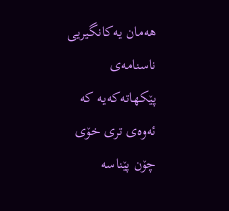هه‌مان یه‌كانگیریی ناسنامه‌ی پێكهاته‌كه‌یه‌ كه‌ ئه‌وه‌ی تری خۆی چۆن پێناسه‌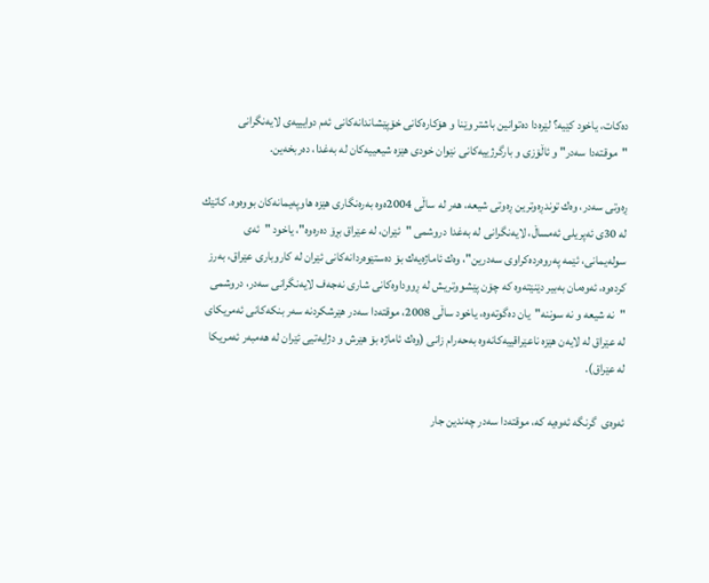ده‌كات، یاخود كێیه‌؟ لێره‌دا ده‌توانین باشتر وێنا و هۆكاره‌كانی خۆپێشاندانه‌كانی ئه‌م دوایییه‌ی لایه‌نگرانی "موقته‌دا سه‌در" و ئاڵۆزی و بارگرژییه‌كانی نێوان خودی هێزه‌ شیعییه‌كان له‌ به‌غدا، ده‌ربخه‌ین.

ڕه‌وتی سه‌در، وه‌ك توندڕه‌وترین ڕه‌وتی شیعه،‌ هه‌ر له ‌ساڵی 2004ه‌وه‌ به‌ره‌نگاری هێزه‌ هاوپه‌یمانه‌كان بووه‌وه‌. كاتێك له‌ 30ی ئه‌پریلی ئه‌مساڵ، لایه‌نگرانی له‌ به‌غدا دروشمی "ئێران، له‌ عێراق‌ بڕۆ ده‌ره‌وه"، یاخود "ئه‌ی سوله‌یمانی، ئێمه‌ په‌روه‌رده‌كراوی سه‌درین"، وه‌ك ئاماژه‌یه‌ك بۆ ده‌ستێوه‌ردانه‌كانی ئێران له‌ كاروباری عێراق، به‌رز كرده‌وه‌، ئه‌وه‌مان به‌بیر دێنێته‌وه‌ كه‌ چۆن پێشووتریش له‌ ڕووداوه‌كانی شاری نه‌جه‌ف لایه‌نگرانی سه‌در، دروشمی "نه‌ شیعه‌ و نه‌ سوننه‌"یان ده‌گوته‌وه،‌ یاخود ساڵی 2008، موقته‌دا سه‌در هێرشكردنه‌ سه‌ر بنكه‌كانی ئه‌مریكای له‌ عێراق له ‌لایه‌ن هێزه‌ ناعێراقییه‌كانه‌وه‌ به‌حه‌رام زانی (وه‌ك ئاماژه‌ بۆ هێرش و دژایه‌تیی ئێران له ‌هه‌مبه‌ر ئه‌مریكا له‌ عێراق).

ئه‌وه‌ی  گرنگه‌ ئه‌وه‌یه‌ كه‌، موقته‌دا سه‌در چه‌ندین جار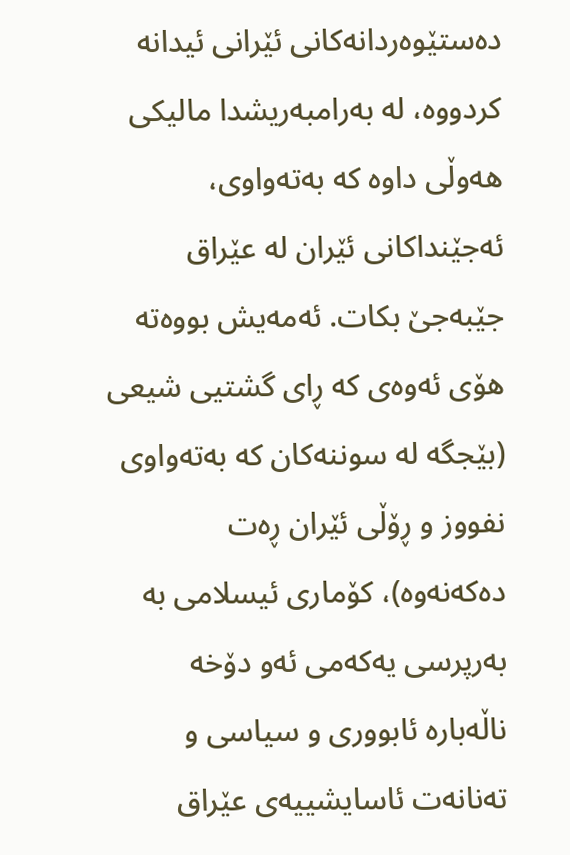ده‌ستێوه‌ردانه‌كانی ئێرانی ئیدانه‌ كردووه‌، له ‌به‌رامبه‌ریشدا مالیكی هه‌وڵی داوه‌ كه‌ به‌ته‌واوی، ئه‌جێنداكانی ئێران له‌ عێراق جێبه‌جێ بكات. ئه‌مه‌یش بووه‌ته‌ هۆی ئه‌وه‌ی كه‌ ڕای گشتیی شیعی (بێجگه‌ له‌ سوننه‌كان كه‌ به‌ته‌واوی نفووز و ڕۆڵی ئێران ڕه‌ت ده‌كه‌نه‌وه‌)، كۆماری ئیسلامی به‌ به‌رپرسی یه‌كه‌می ئه‌و دۆخه‌ ناڵه‌باره‌ ئابووری و سیاسی و ته‌نانه‌ت ئاسایشییه‌ی عێراق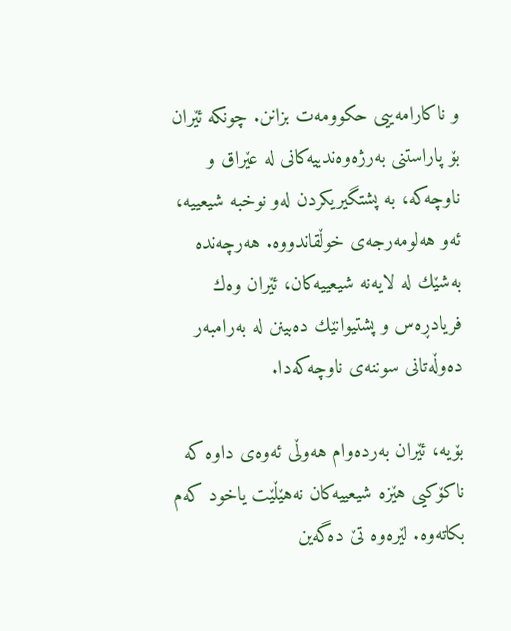و ناكارامه‌ییی حكوومه‌ت بزانن. چونكه‌ ئێران بۆ پاراستنی به‌رژه‌وه‌ندییه‌كانی له ‌عێراق و ناوچه‌كه‌، به پشتگیریكردن له‌و نوخبه‌ شیعییه،‌ ئه‌و هه‌لومه‌رجه‌ی خوڵقاندووه‌. هه‌رچه‌نده‌ به‌شێك له ‌لایه‌نه‌ شیعییه‌كان، ئێران وه‌ك فریادڕه‌س و پشتیوانێك ده‌بینن له‌ به‌رامبه‌ر ده‌وڵه‌تانی سوننه‌ی ناوچه‌كه‌دا.

بۆیه‌، ئێران به‌رده‌وام هه‌وڵی ئه‌وه‌ی داوه‌ كه‌ ناكۆكیی هێزه‌ شیعییه‌كان نه‌هێڵێت یاخود كه‌م بكاته‌وه‌. لێره‌وه‌ تێ ده‌گه‌ین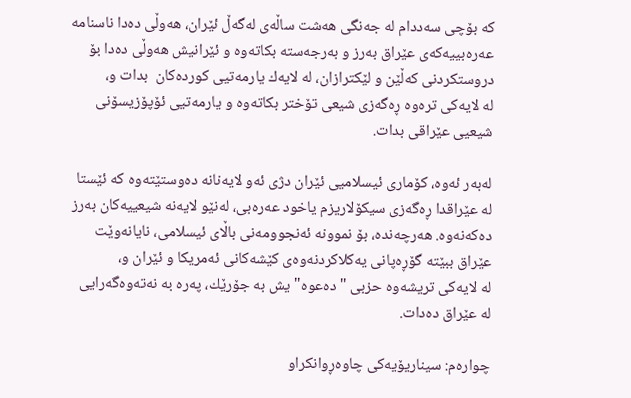كه‌ بۆچی سه‌ددام له‌ جه‌نگی هه‌شت ساڵه‌ی له‌گه‌ڵ ئێران، هه‌وڵی ده‌دا ناسنامه‌ عه‌ره‌بییه‌كه‌ی عێراق‌ به‌رز و به‌رجه‌سته‌ بكاته‌وه و ئێرانیش هه‌وڵی ده‌دا بۆ دروستكردنی كه‌ڵێن و لێكترازان، له ‌لایه‌ك یارمه‌تیی كورده‌كان  بدات و، له ‌لایه‌كی تره‌وه‌ ڕه‌گه‌زی شیعی تۆختر بكاته‌وه‌ و یارمه‌تیی ئۆپۆزیسۆنی شیعیی عێراقی بدات.

له‌به‌ر ئه‌وه‌، كۆماری ئیسلامیی ئێران دژی ئه‌و لایه‌نانه‌ ده‌وستێته‌وه‌ كه‌ ئێستا له ‌عێراقدا ڕه‌گه‌زی سیكۆلاریزم یاخود عه‌ره‌بی، له‌نێو لایه‌نه‌ شیعییه‌كان به‌رز ده‌كه‌نه‌وه‌. هه‌رچه‌نده،‌ بۆ نموونه‌ ئه‌نجوومه‌نی باڵای ئیسلامی، نایانه‌وێت عێراق ببێته‌ گۆڕه‌پانی یه‌كلاكردنه‌وه‌ی كێشه‌كانی ئه‌مریكا و ئێران و، له ‌لایه‌كی تریشه‌وه‌ حزبی "ده‌عوه"یش به‌ جۆرێك، په‌ره‌ به‌ نه‌ته‌وه‌گه‌رایی له‌ عێراق ده‌دات.

چواره‌م: سیناریۆیه‌كی چاوه‌ڕوانكراو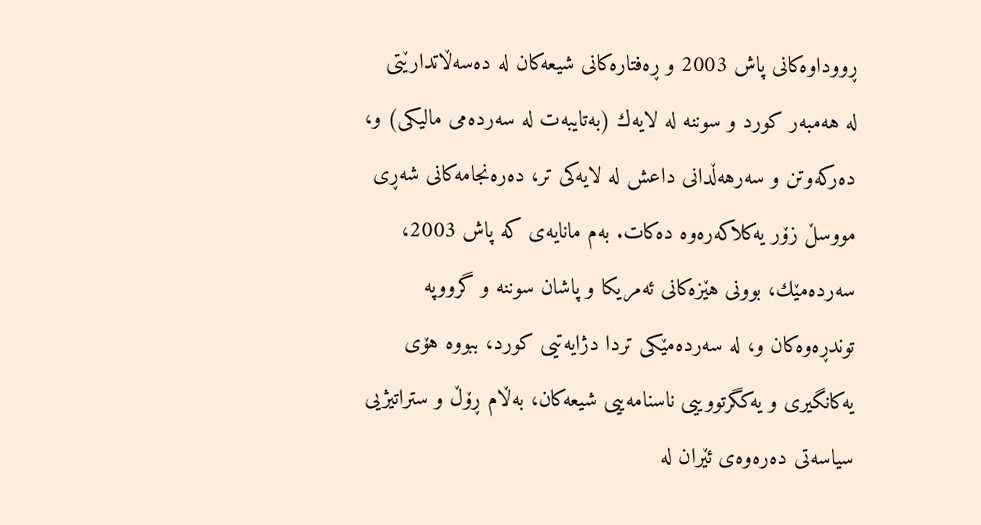ڕووداوه‌كانی پاش 2003 و ڕه‌فتاره‌كانی شیعه‌كان له‌ ده‌سه‌ڵاتدارێتی له ‌هه‌مبه‌ر كورد و سوننه‌ له‌ لایه‌ك (به‌تایبه‌ت له‌ سه‌رده‌می مالیكی) و، ده‌ركه‌وتن و سه‌رهه‌ڵدانی داعش له ‌لایه‌كی تر، ده‌ره‌نجامه‌كانی شه‌ڕی مووسڵ زۆر یه‌كلاكه‌ره‌وه‌ ده‌كات. به‌م مانایه‌ی‌ كه پاش 2003، سه‌رده‌مێك، بوونی هێزه‌كانی ئه‌مریكا و پاشان‌ سوننه‌ و گرووپه‌ توندڕه‌وه‌كان و، له‌ سه‌رده‌مێكی تردا دژایه‌تیی كورد، ببووه‌ هۆی یه‌كانگیری و یه‌كگرتووییی ناسنامه‌ییی شیعه‌كان، به‌ڵام ڕۆڵ و ستراتیژیی سیاسه‌تی ده‌ره‌وه‌ی ئێران له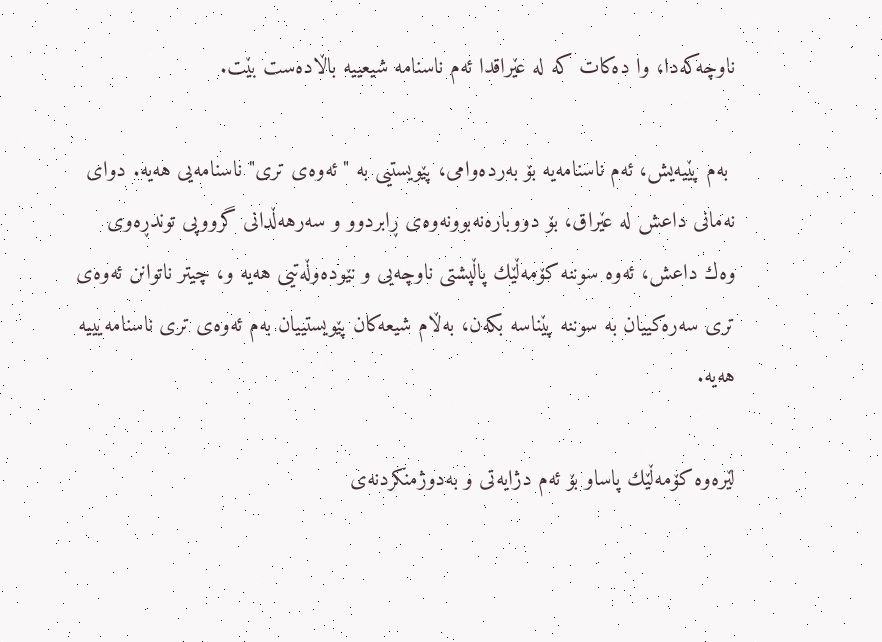ناوچه‌كه‌دا،‌ وا ده‌كات كه‌ له‌‌ عێراقدا ئه‌م ناسنامه‌ شیعییه‌ باڵاده‌ست بێت.

 به‌م پێیه‌یش، ئه‌م ناسنامه‌یه‌ بۆ به‌رده‌وامی، پێویستیی به‌ "ئه‌وه‌ی تری" ناسنامه‌یی هه‌یه. دوای نه‌مانی داعش له‌ عێراق، بۆ دووباره‌نه‌بوونه‌وه‌ی ڕابردوو و سه‌رهه‌ڵدانی گرووپی توندڕه‌وی وه‌ك داعش، ئه‌وه‌ سوننه‌ كۆمه‌ڵێك پاڵپشتی ناوچه‌یی و نێوده‌وڵه‌تیی هه‌یه و، چیتر ناتوانن ئه‌وه‌ی تری سه‌ره‌كییان به‌ سوننه‌ پێناسه‌ بكه‌ن‌‌، به‌ڵام شیعه‌كان پێویستییان به‌م ئه‌وه‌ی تری ناسنامه‌یییه‌ هه‌یه‌.

لێره‌وه‌ كۆمه‌ڵێك پاساو بۆ ئه‌م دژایه‌تی و به‌دوژمنكردنه‌ی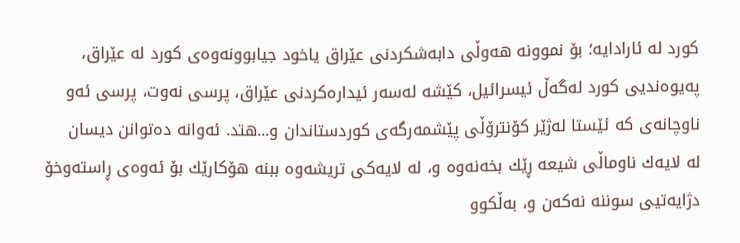كورد له‌ ئارادایه‌؛ بۆ نموونه‌ هه‌وڵی دابه‌شكردنی عێراق یاخود جیابوونه‌وه‌ی كورد له‌ عێراق، په‌یوه‌ندیی كورد له‌گه‌ڵ ئیسرائیل، كێشه‌ له‌سه‌ر ئیداره‌كردنی عێراق، پرسی نه‌وت، پرسی ئه‌و ناوچانه‌ی كه‌ ئێستا له‌ژێر كۆنترۆڵی پێشمه‌رگه‌ی كوردستاندان‌ و...هتد. ئه‌وانه‌ ده‌توانن دیسان له ‌لایه‌ك ناوماڵی شیعه‌ ڕێك بخه‌نه‌وه‌ و، له ‌لایه‌كی تریشه‌وه‌ ببنه‌ هۆكارێك بۆ ئه‌وه‌ی‌ ڕاسته‌وخۆ دژایه‌تیی سوننه‌ نه‌كه‌ن و، به‌ڵكوو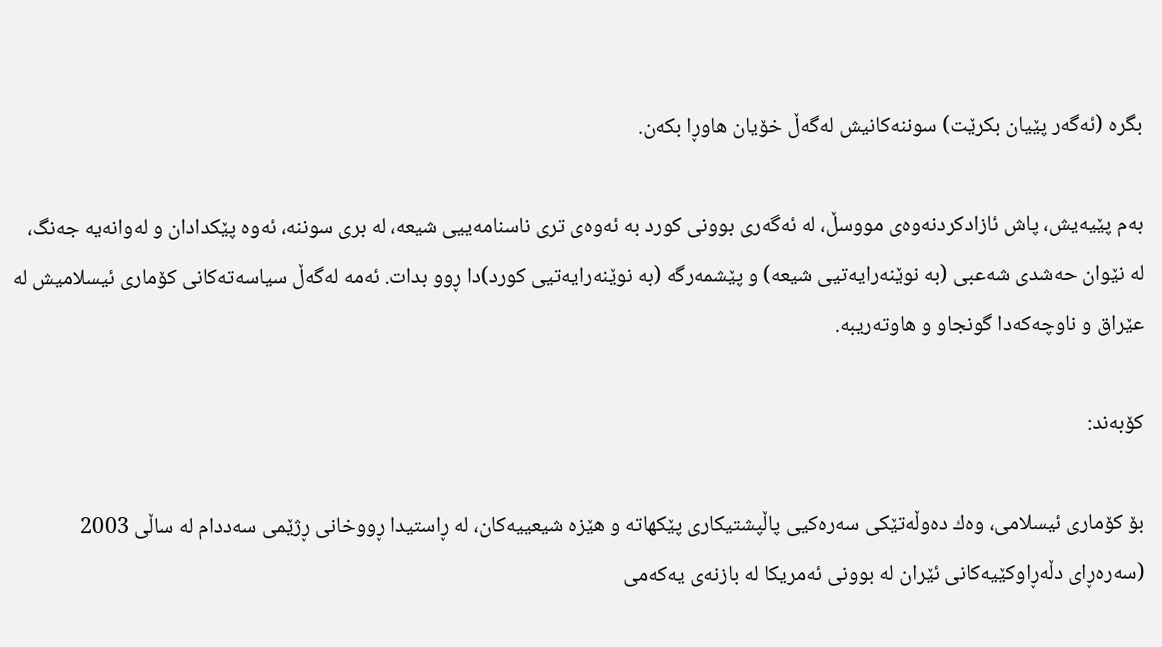بگره‌ (ئه‌گه‌ر پێیان بكرێت) سوننه‌كانیش له‌گه‌ڵ خۆیان هاوڕا بكه‌ن.

به‌م پێیه‌یش، پاش ئازادكردنه‌وه‌ی مووسڵ، له ‌ئه‌گه‌ری بوونی كورد به‌ ئه‌وه‌ی تری ناسنامه‌ییی شیعه،‌ له ‌بری سوننه‌، ئه‌وه‌ پێكدادان و له‌وانه‌یه‌ جه‌نگ، له ‌نێوان حه‌شدی شه‌عبی (به‌ نوێنه‌رایه‌تیی شیعه‌) و پێشمه‌رگه (به ‌نوێنه‌رایه‌تیی كورد)دا ڕوو بدات. ئه‌مه له‌گه‌ڵ سیاسه‌ته‌كانی كۆماری ئیسلامیش له عێراق و ‌ناوچه‌كه‌دا گونجاو و هاوته‌ریبه‌.

كۆبه‌ند:

بۆ كۆماری ئیسلامی، وه‌ك ده‌وڵه‌تێكی سه‌ره‌كیی پاڵپشتیكاری پێكهاته‌ و هێزه‌ شیعییه‌كان، له ‌ڕاستیدا ڕووخانی ڕژێمی سه‌ددام له ساڵی‌ 2003  (سه‌ره‌ڕای دڵه‌ڕاوكێیه‌كانی ئێران له‌ بوونی ئه‌مریكا له‌ بازنه‌ی یه‌كه‌می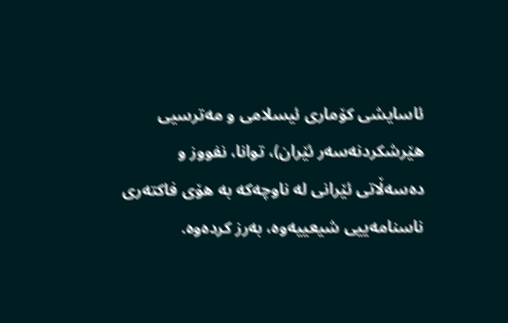ئاسایشی كۆماری ئیسلامی و مه‌ترسیی هێرشكردنه‌سه‌ر ئێران)، توانا، نفووز و ده‌سه‌ڵاتی ئێرانی له ‌ناوچه‌كه‌ به‌ هۆی فاكته‌ری ناسنامه‌ییی شیعییه‌وه‌، به‌رز كرده‌وه‌‌‌.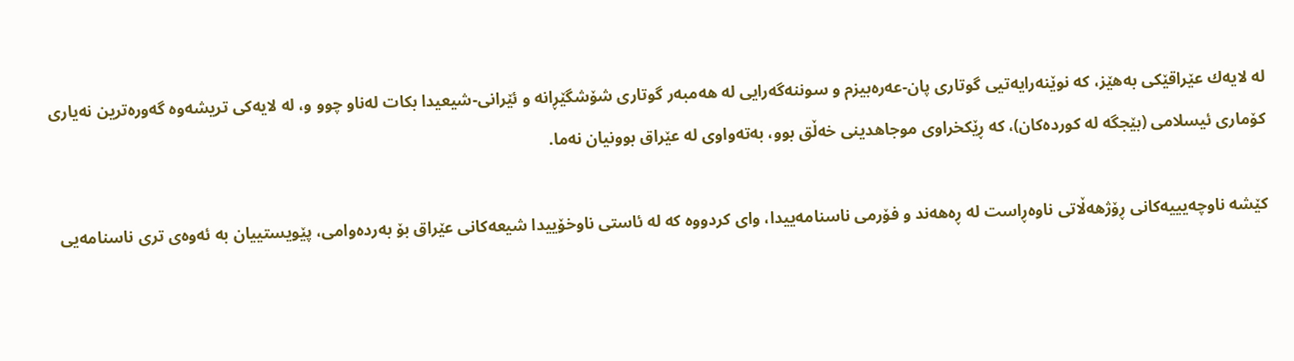له ‌لایه‌ك عێراقێكی به‌هێز، كه‌ نوێنه‌رایه‌تیی گوتاری پان-عه‌ره‌بیزم و سوننه‌گه‌رایی له‌ هه‌مبه‌ر گوتاری شۆشگێڕانه‌ و ئێرانی-شیعیدا بكات له‌ناو چوو و، له ‌لایه‌كی تریشه‌وه‌ گه‌وره‌ترین نه‌یاری كۆماری ئیسلامی (بێجگه‌ له‌ كورده‌كان)، كه‌ ڕێكخراوی موجاهدینی خه‌ڵق بوو، به‌ته‌واوی له‌ عێراق بوونیان نه‌ما.

كێشه‌ ناوچه‌یییه‌كانی ڕۆژهه‌ڵاتی ناوه‌ڕاست له‌ ڕه‌هه‌ند و فۆرمی ناسنامه‌ییدا، وای كردووه‌ كه‌ له‌ ئاستی ناوخۆییدا شیعه‌كانی عێراق بۆ به‌رده‌وامی، پێویستییان به‌ ئه‌وه‌ی تری ناسنامه‌یی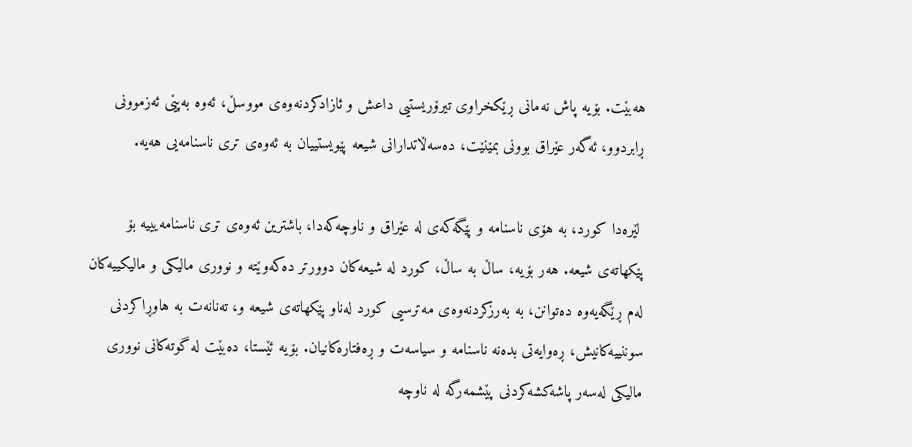هه‌بێت. بۆیه‌ پاش نه‌مانی ڕێكخراوی تیرۆریستیی داعش و ئازادكردنه‌وه‌ی مووسڵ، ئه‌وه‌ به‌پێی ئه‌زموونی ڕابردوو، ئه‌گه‌ر عێراق بوونی بمێنێت، ده‌سه‌ڵاتدارانی شیعه‌ پێویستییان به‌ ئه‌وه‌ی تری ناسنامه‌یی هه‌یه‌.

 لێره‌دا كورد، به‌ هۆی ناسنامه‌ و پێگه‌كه‌ی له‌ عێراق و ناوچه‌كه‌دا، باشترین ئه‌وه‌ی تری ناسنامه‌یییه‌ بۆ پێكهاته‌ی شیعه‌. هه‌ر بۆیه‌،‌ ساڵ به‌ ساڵ، كورد له‌ شیعه‌كان دوورتر ده‌كه‌وێته‌ و نووری مالیكی و مالیكییه‌كان له‌م ڕێگه‌یه‌وه‌ ده‌توانن، به‌ به‌رزكردنه‌وه‌ی مه‌ترسیی كورد له‌ناو پێكهاته‌ی شیعه‌ و، ته‌نانه‌ت به‌ هاوڕاكردنی سوننییه‌كانیش، ڕه‌وایه‌تی بده‌نه‌ ناسنامه‌ و سیاسه‌ت و ڕه‌فتاره‌كانیان. بۆیه‌ ئێستا، ده‌بێت له‌ گوته‌كانی نووری مالیكی له‌سه‌ر پاشه‌كشه‌كردنی پێشمه‌رگه له‌ ناوچه‌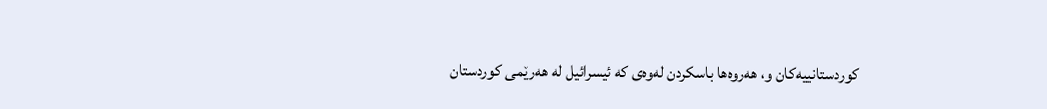كوردستانییه‌كان و، هه‌روه‌ها‌ باسكردن له‌وه‌ی كه‌ ئیسرائیل له‌ هه‌رێمی كوردستان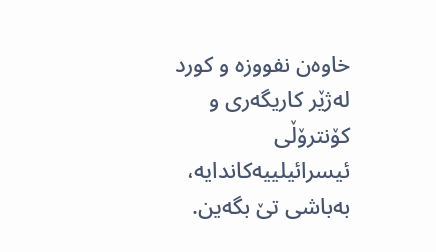خاوه‌ن نفووزه‌ و كورد له‌ژێر كاریگه‌ری و كۆنترۆڵی ئیسرائیلییه‌كاندایه‌، به‌باشی تێ بگه‌ین.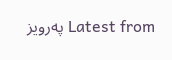Latest from پەرویز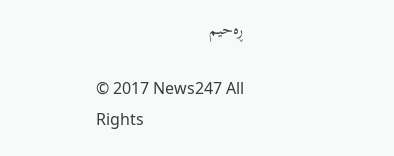ڕەحیم

© 2017 News247 All Rights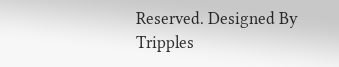Reserved. Designed By Tripples